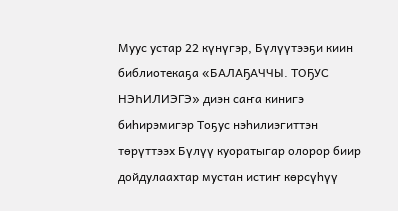Муус устар 22 күнүгэр, Бүлүүтээҕи киин библиотекаҕа «БАЛАҔАЧЧЫ. ТОҔУС НЭҺИЛИЭГЭ» диэн саҥа кинигэ биһирэмигэр Тоҕус нэһилиэгиттэн төрүттээх Бүлүү куоратыгар олорор биир дойдулаахтар мустан истиҥ көрсүһүү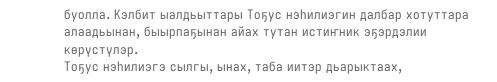буолла. Кэлбит ыалдьыттары Тоҕус нэһилиэгин далбар хотуттара алаадьынан, быырпаҕынан айах тутан истиҥник эҕэрдэлии көрүстүлэр.
Тоҕус нэһилиэгэ сылгы, ынах, таба иитэр дьарыктаах,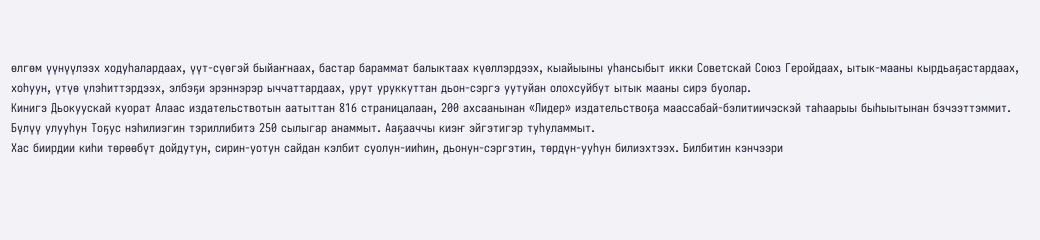өлгөм үүнүүлээх ходуһалардаах, үүт-сүөгэй быйаҥнаах, бастар бараммат балыктаах күөллэрдээх, кыайыыны уһансыбыт икки Советскай Союз Геройдаах, ытык-мааны кырдьаҕастардаах, хоһуун, үтүө үлэһиттэрдээх, элбэҕи эрэннэрэр ыччаттардаах, урут уруккуттан дьон-сэргэ уутуйан олохсуйбут ытык мааны сирэ буолар.
Кинигэ Дьокуускай куорат Алаас издательствотын аатыттан 816 страницалаан, 200 ахсаанынан «Лидер» издательствоҕа маассабай-бэлитиичэскэй таһаарыы быһыытынан бэчээттэммит. Бүлүү улууһун Тоҕус нэһилиэгин тэриллибитэ 250 сылыгар анаммыт. Ааҕааччы киэҥ эйгэтигэр туһуламмыт.
Хас биирдии киһи төрөөбүт дойдутун, сирин-уотун сайдан кэлбит суолун-ииһин, дьонун-сэргэтин, төрдүн-ууһун билиэхтээх. Билбитин кэнчээри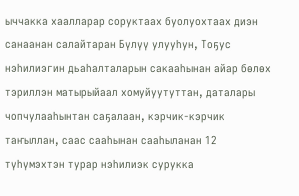ыччакка хаалларар соруктаах буолуохтаах диэн санаанан салайтаран Бүлүү улууһун, Тоҕус нэһилиэгин дьаһалталарын сакааһынан айар бөлөх тэриллэн матырыйаал хомуйуутуттан, даталары чопчулааһынтан саҕалаан, кэрчик-кэрчик таҥыллан, саас сааһынан сааһыланан 12 түһүмэхтэн турар нэһилиэк сурукка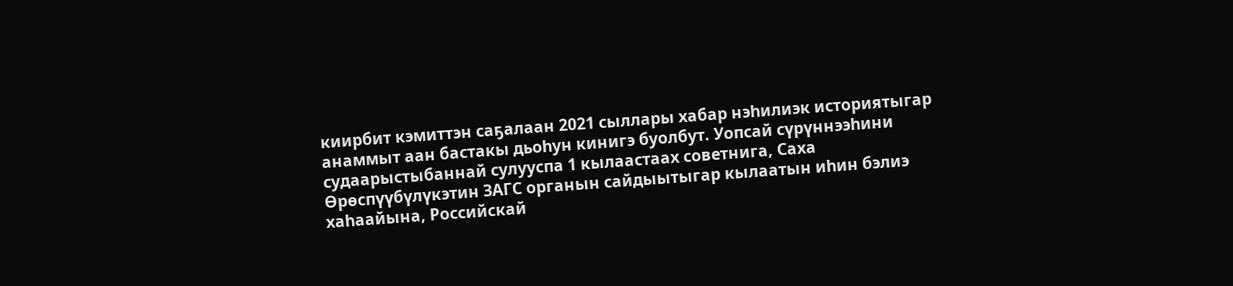киирбит кэмиттэн саҕалаан 2021 сыллары хабар нэһилиэк историятыгар анаммыт аан бастакы дьоһун кинигэ буолбут. Уопсай сүрүннээһини судаарыстыбаннай сулууспа 1 кылаастаах советнига, Саха Өрөспүүбүлүкэтин ЗАГС органын сайдыытыгар кылаатын иһин бэлиэ хаһаайына, Российскай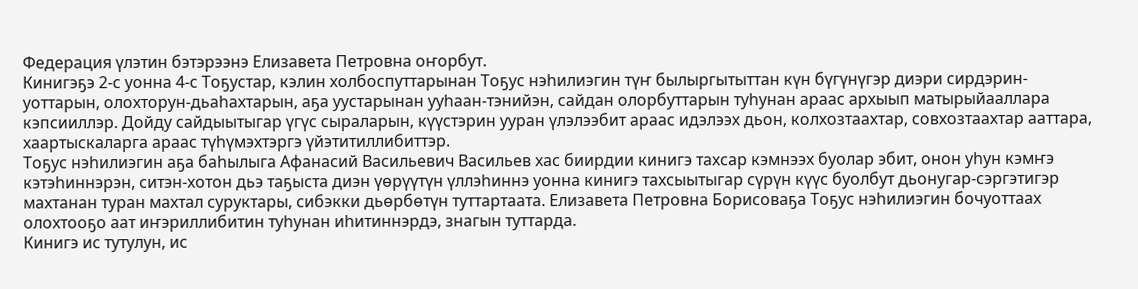Федерация үлэтин бэтэрээнэ Елизавета Петровна оҥорбут.
Кинигэҕэ 2-с уонна 4-с Тоҕустар, кэлин холбоспуттарынан Тоҕус нэһилиэгин түҥ былыргытыттан күн бүгүнүгэр диэри сирдэрин-уоттарын, олохторун-дьаһахтарын, аҕа уустарынан ууһаан-тэнийэн, сайдан олорбуттарын туһунан араас архыып матырыйааллара кэпсииллэр. Дойду сайдыытыгар үгүс сыраларын, күүстэрин ууран үлэлээбит араас идэлээх дьон, колхозтаахтар, совхозтаахтар ааттара, хаартыскаларга араас түһүмэхтэргэ үйэтитиллибиттэр.
Тоҕус нэһилиэгин аҕа баһылыга Афанасий Васильевич Васильев хас биирдии кинигэ тахсар кэмнээх буолар эбит, онон уһун кэмҥэ кэтэһиннэрэн, ситэн-хотон дьэ таҕыста диэн үөрүүтүн үллэһиннэ уонна кинигэ тахсыытыгар сүрүн күүс буолбут дьонугар-сэргэтигэр махтанан туран махтал суруктары, сибэкки дьөрбөтүн туттартаата. Елизавета Петровна Борисоваҕа Тоҕус нэһилиэгин бочуоттаах олохтооҕо аат иҥэриллибитин туһунан иһитиннэрдэ, знагын туттарда.
Кинигэ ис тутулун, ис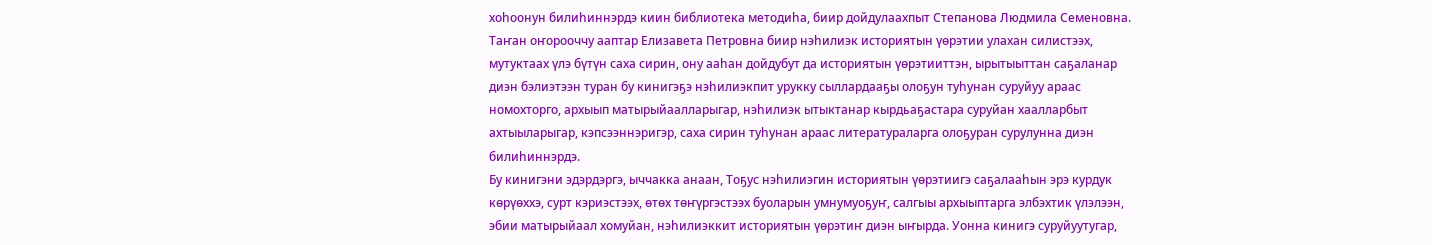хоһоонун билиһиннэрдэ киин библиотека методиһа, биир дойдулаахпыт Степанова Людмила Семеновна.
Таҥан оҥорооччу ааптар Елизавета Петровна биир нэһилиэк историятын үөрэтии улахан силистээх, мутуктаах үлэ бүтүн саха сирин, ону ааһан дойдубут да историятын үөрэтииттэн, ырытыыттан саҕаланар диэн бэлиэтээн туран бу кинигэҕэ нэһилиэкпит урукку сыллардааҕы олоҕун туһунан суруйуу араас номохторго, архыып матырыйаалларыгар, нэһилиэк ытыктанар кырдьаҕастара суруйан хаалларбыт ахтыыларыгар, кэпсээннэригэр, саха сирин туһунан араас литератураларга олоҕуран сурулунна диэн билиһиннэрдэ.
Бу кинигэни эдэрдэргэ, ыччакка анаан, Тоҕус нэһилиэгин историятын үөрэтиигэ саҕалааһын эрэ курдук көрүөххэ, сурт кэриэстээх, өтөх төҥүргэстээх буоларын умнумуоҕуҥ, салгыы архыыптарга элбэхтик үлэлээн, эбии матырыйаал хомуйан, нэһилиэккит историятын үөрэтиҥ диэн ыҥырда. Уонна кинигэ суруйуутугар,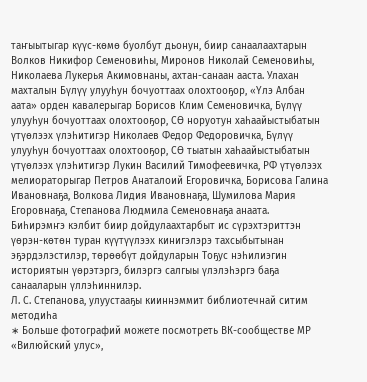таҥыытыгар күүс-көмө буолбут дьонун, биир санаалаахтарын Волков Никифор Семеновиһы, Миронов Николай Семеновиһы, Николаева Лукерья Акимовнаны, ахтан-санаан ааста. Улахан махталын Бүлүү улууһун бочуоттаах олохтооҕор, «Үлэ Албан аата» орден кавалерыгар Борисов Клим Семеновичка, Бүлүү улууһун бочуоттаах олохтооҕор, СӨ норуотун хаһаайыстыбатын үтүөлээх үлэһитигэр Николаев Федор Федоровичка, Бүлүү улууһун бочуоттаах олохтооҕор, СӨ тыатын хаһаайыстыбатын үтүөлээх үлэһитигэр Лукин Василий Тимофеевичка, РФ үтүөлээх мелиораторыгар Петров Анаталоий Егоровичка, Борисова Галина Ивановнаҕа, Волкова Лидия Ивановнаҕа, Шумилова Мария Егоровнаҕа, Степанова Людмила Семеновнаҕа анаата.
Биһирэмҥэ кэлбит биир дойдулаахтарбыт ис сүрэхтэриттэн үөрэн-көтөн туран күүтүүлээх кинигэлэрэ тахсыбытынан эҕэрдэлэстилэр, төрөөбүт дойдуларын Тоҕус нэһилиэгин историятын үөрэтэргэ, билэргэ салгыы үлэлэһэргэ баҕа санааларын үллэһиннилэр.
Л. С. Степанова, улуустааҕы кииннэммит библиотечнай ситим методиһа
∗ Больше фотографий можете посмотреть ВК-сообществе МР «Вилюйский улус»,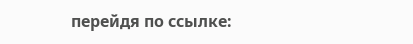перейдя по ссылке: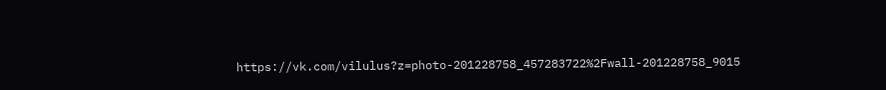https://vk.com/vilulus?z=photo-201228758_457283722%2Fwall-201228758_9015